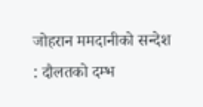जोहरान ममदानीको सन्देश : दौलतको दम्भ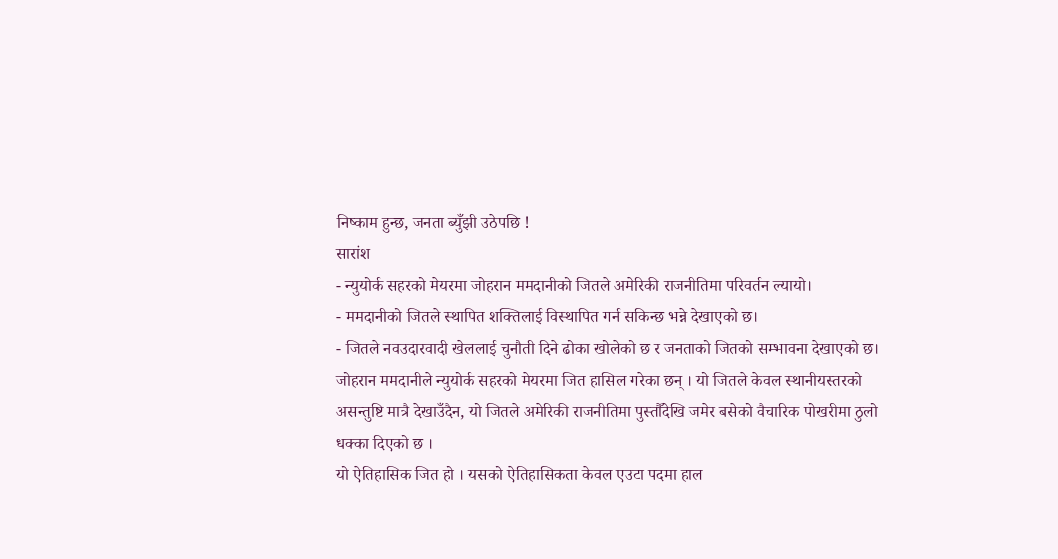निष्काम हुन्छ, जनता ब्युँझी उठेपछि !
सारांश
- न्युयोर्क सहरको मेयरमा जोहरान ममदानीको जितले अमेरिकी राजनीतिमा परिवर्तन ल्यायो।
- ममदानीको जितले स्थापित शक्तिलाई विस्थापित गर्न सकिन्छ भन्ने देखाएको छ।
- जितले नवउदारवादी खेललाई चुनौती दिने ढोका खोलेको छ र जनताको जितको सम्भावना देखाएको छ।
जोहरान ममदानीले न्युयोर्क सहरको मेयरमा जित हासिल गरेका छन् । यो जितले केवल स्थानीयस्तरको असन्तुष्टि मात्रै देखाउँदैन, यो जितले अमेरिकी राजनीतिमा पुस्तौँदेखि जमेर बसेको वैचारिक पोखरीमा ठुलो धक्का दिएको छ ।
यो ऐतिहासिक जित हो । यसको ऐतिहासिकता केवल एउटा पदमा हाल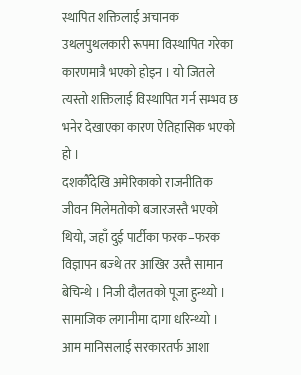स्थापित शक्तिलाई अचानक उथलपुथलकारी रूपमा विस्थापित गरेका कारणमात्रै भएको होइन । यो जितले त्यस्तो शक्तिलाई विस्थापित गर्न सम्भव छ भनेर देखाएका कारण ऐतिहासिक भएको हो ।
दशकौँदेखि अमेरिकाको राजनीतिक जीवन मिलेमतोको बजारजस्तै भएको थियो, जहाँ दुई पार्टीका फरक–फरक विज्ञापन बज्थे तर आखिर उस्तै सामान बेचिन्थे । निजी दौलतको पूजा हुन्थ्यो । सामाजिक लगानीमा दागा धरिन्थ्यो । आम मानिसलाई सरकारतर्फ आशा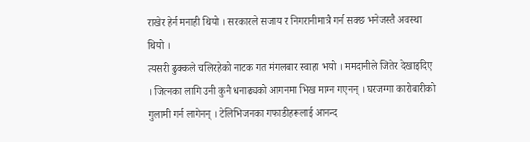राखेर हेर्न मनाही थियो । सरकारले सजाय र निगरानीमात्रै गर्न सक्छ भनेजस्तै अवस्था थियो ।
त्यसरी ढुक्कले चलिरहेको नाटक गत मंगलबार स्वाहा भयो । ममदानीले जितेर देखाइदिए । जित्नका लागि उनी कुनै धनाढ्यको आगनमा भिख माग्न गएनन् । घरजग्गा कारोबारीको गुलामी गर्न लागेनन् । टेलिभिजनका गफाडीहरूलाई आनन्द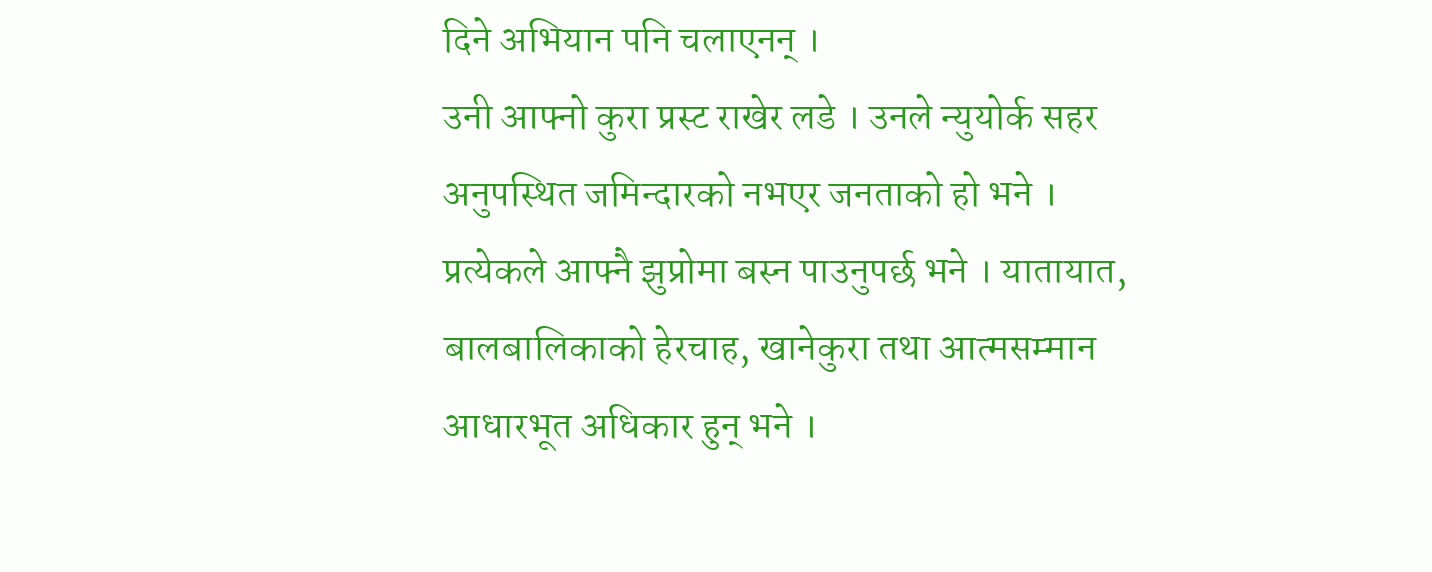दिने अभियान पनि चलाएनन् ।
उनी आफ्नो कुरा प्रस्ट राखेर लडे । उनले न्युयोर्क सहर अनुपस्थित जमिन्दारको नभएर जनताको हो भने । प्रत्येकले आफ्नै झुप्रोमा बस्न पाउनुपर्छ भने । यातायात, बालबालिकाको हेरचाह, खानेकुरा तथा आत्मसम्मान आधारभूत अधिकार हुन् भने ।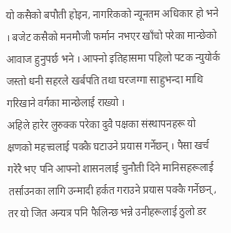यो कसैको बपौती होइन, नागरिकको न्यूनतम अधिकार हो भने । बजेट कसैको मनमौजी फर्मान नभएर खाँचो परेका मान्छेको आवाज हुनुपर्छ भने । आफ्नो इतिहासमा पहिलो पटक न्युयोर्क जस्तो धनी सहरले खर्बपति तथा घरजग्गा साहुभन्दा माथि गरिखाने वर्गका मान्छेलाई राख्यो ।
अहिले हारेर लुरुक्क परेका दुवै पक्षका संस्थापनहरू यो क्षणको महत्त्वलाई पक्कै घटाउने प्रयास गर्नेछन् । पैसा खर्च गरेरै भए पनि आफ्नो शासनलाई चुनौती दिने मानिसहरूलाई तर्साउनका लागि उन्मादी हर्कत गराउने प्रयास पक्कै गर्नेछन्, तर यो जित अन्यत्र पनि फैलिन्छ भन्ने उनीहरूलाई ठुलो डर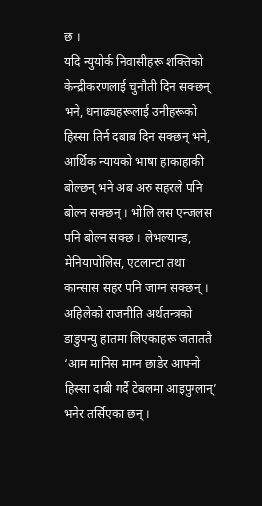छ ।
यदि न्युयोर्क निवासीहरू शक्तिको केन्द्रीकरणलाई चुनौती दिन सक्छन् भने, धनाढ्यहरूलाई उनीहरूको हिस्सा तिर्न दबाब दिन सक्छन् भने, आर्थिक न्यायको भाषा हाकाहाकी बोल्छन् भने अब अरु सहरले पनि बोल्न सक्छन् । भोलि लस एन्जलस पनि बोल्न सक्छ । लेभल्यान्ड, मेनियापोलिस, एटलान्टा तथा कान्सास सहर पनि जाग्न सक्छन् ।
अहिलेको राजनीति अर्थतन्त्रको डाडुपन्यु हातमा लिएकाहरू जताततै ‘आम मानिस माग्न छाडेर आफ्नो हिस्सा दाबी गर्दै टेबलमा आइपुग्लान्’ भनेर तर्सिएका छन् ।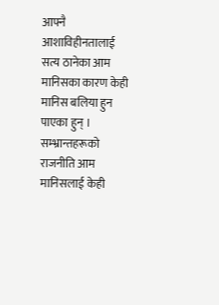आफ्नै आशाविहीनतालाई सत्य ठानेका आम मानिसका कारण केही मानिस बलिया हुन पाएका हुन् । सम्भ्रान्तहरूको राजनीति आम मानिसलाई केही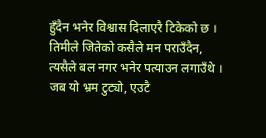हुँदैन भनेर विश्वास दिलाएरै टिकेको छ । तिमीले जितेको कसैले मन पराउँदैन, त्यसैले बल नगर भनेर पत्याउन लगाउँथे । जब यो भ्रम टुट्यो, एउटै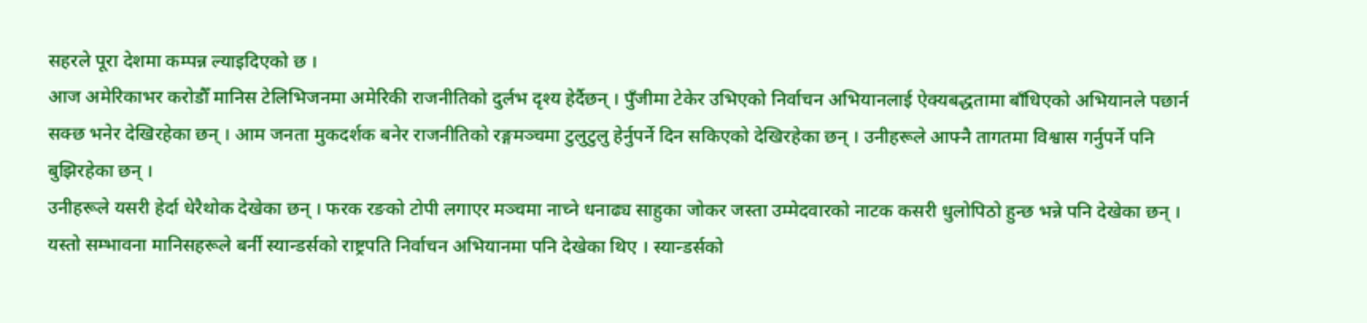सहरले पूरा देशमा कम्पन्न ल्याइदिएको छ ।
आज अमेरिकाभर करोडौँ मानिस टेलिभिजनमा अमेरिकी राजनीतिको दुर्लभ दृश्य हेर्दैछन् । पुँजीमा टेकेर उभिएको निर्वाचन अभियानलाई ऐक्यबद्धतामा बाँधिएको अभियानले पछार्न सक्छ भनेर देखिरहेका छन् । आम जनता मुकदर्शक बनेर राजनीतिको रङ्गमञ्चमा टुलुटुलु हेर्नुपर्ने दिन सकिएको देखिरहेका छन् । उनीहरूले आफ्नै तागतमा विश्वास गर्नुपर्ने पनि बुझिरहेका छन् ।
उनीहरूले यसरी हेर्दा धेरैथोक देखेका छन् । फरक रङको टोपी लगाएर मञ्चमा नाच्ने धनाढ्य साहुका जोकर जस्ता उम्मेदवारको नाटक कसरी धुलोपिठो हुन्छ भन्ने पनि देखेका छन् ।
यस्तो सम्भावना मानिसहरूले बर्नी स्यान्डर्सको राष्ट्रपति निर्वाचन अभियानमा पनि देखेका थिए । स्यान्डर्सको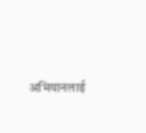अभियानलाई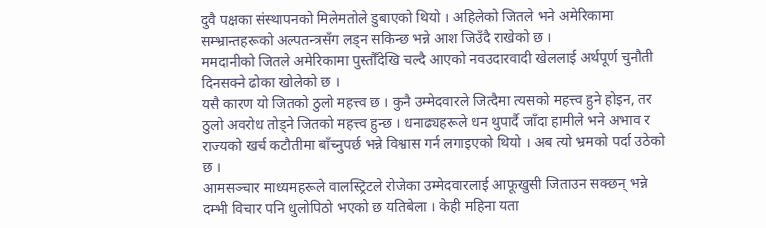दुवै पक्षका संस्थापनको मिलेमतोले डुबाएको थियो । अहिलेको जितले भने अमेरिकामा सम्भ्रान्तहरूको अल्पतन्त्रसँग लड्न सकिन्छ भन्ने आश जिउँदै राखेको छ ।
ममदानीको जितले अमेरिकामा पुस्तौँदेखि चल्दै आएको नवउदारवादी खेललाई अर्थपूर्ण चुनौती दिनसक्ने ढोका खोलेको छ ।
यसै कारण यो जितको ठुलो महत्त्व छ । कुनै उम्मेदवारले जित्दैमा त्यसको महत्त्व हुने होइन, तर ठुलो अवरोध तोड्ने जितको महत्त्व हुन्छ । धनाढ्यहरूले धन थुपार्दै जाँदा हामीले भने अभाव र राज्यको खर्च कटौतीमा बाँच्नुपर्छ भन्ने विश्वास गर्न लगाइएको थियो । अब त्यो भ्रमको पर्दा उठेको छ ।
आमसञ्चार माध्यमहरूले वालस्ट्रिटले रोजेका उम्मेदवारलाई आफूखुसी जिताउन सक्छन् भन्ने दम्भी विचार पनि धुलोपिठो भएको छ यतिबेला । केही महिना यता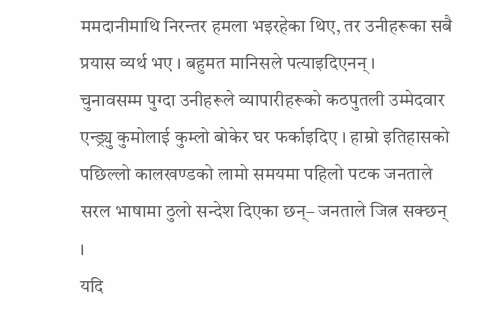ममदानीमाथि निरन्तर हमला भइरहेका थिए, तर उनीहरूका सबै प्रयास व्यर्थ भए । बहुमत मानिसले पत्याइदिएनन् ।
चुनावसम्म पुग्दा उनीहरूले व्यापारीहरूको कठपुतली उम्मेदवार एन्ड्र्यु कुमोलाई कुम्लो बोकेर घर फर्काइदिए । हाम्रो इतिहासको पछिल्लो कालखण्डको लामो समयमा पहिलो पटक जनताले सरल भाषामा ठुलो सन्देश दिएका छन्– जनताले जित्न सक्छन् ।
यदि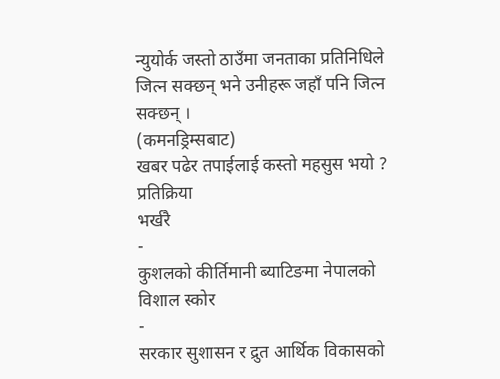न्युयोर्क जस्तो ठाउँमा जनताका प्रतिनिधिले जित्न सक्छन् भने उनीहरू जहाँ पनि जित्न सक्छन् ।
(कमनड्रिम्सबाट)
खबर पढेर तपाईलाई कस्तो महसुस भयो ?
प्रतिक्रिया
भर्खरै
-
कुशलको कीर्तिमानी ब्याटिङमा नेपालको विशाल स्कोर
-
सरकार सुशासन र द्रुत आर्थिक विकासको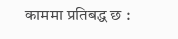काममा प्रतिबद्ध छ :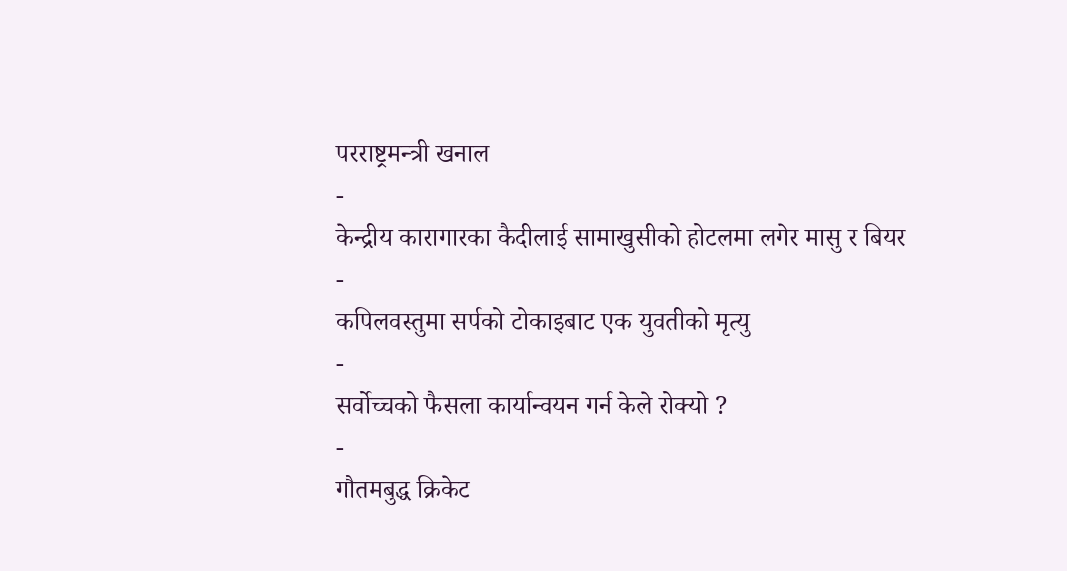परराष्ट्रमन्त्री खनाल
-
केन्द्रीय कारागारका कैदीलाई सामाखुसीको होटलमा लगेर मासु र बियर
-
कपिलवस्तुमा सर्पको टोकाइबाट एक युवतीको मृत्यु
-
सर्वोच्चको फैसला कार्यान्वयन गर्न केले रोक्यो ?
-
गौतमबुद्ध क्रिकेट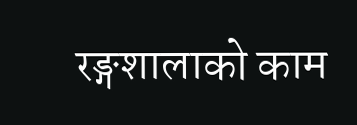रङ्गशालाको काम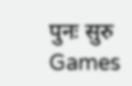पुनः सुरु
Games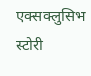एक्सक्लुसिभ स्टोरी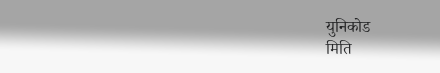युनिकोड
मिति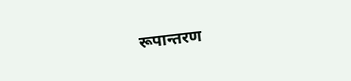रूपान्तरण